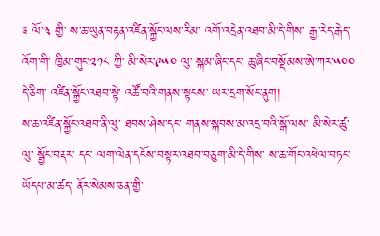༉ ལོ་༣ གྱི་ ས་ཆ་ཡུན་བརྟན་འཛིན་སྐྱོང་ལས་རིམ་ འགོ་འདྲེན་འཐབ་མི་དེ་གིས་ རྒྱ་རེད་རྒེད་འོག་གི་ ཁྱིམ་གུང་༢༡༨ ཀྱི་ མི་སེར་༩༥༠ ལུ་ སྐམ་ཞིང་དང་ ཆུ་ཞིང་བསྡོམས་ཨེ་ཀར་༥༠༠ དེ་ཅིག་ འཛིན་སྐྱོང་འཐབ་སྟེ་ འཚོ་བའི་གནས་སྟངས་ ཡར་དྲག་སོང་ནུག།
ས་ཆ་འཛིན་སྐྱོང་འཐབ་ནི་ལུ་ ཐབས་ཤེས་དང་ གནས་སྐབས་མ་འདྲ་བའི་སྒོ་ལས་ མི་སེར་ཚུ་ལུ་ སྦྱོང་བརྡར་ དང་ ལག་ལེན་དངོས་བསྟར་འཐབ་བཅུག་མི་དེ་གིས་ ས་ཆ་གོང་འཕེལ་བཏང་ཡོདཔ་མ་ཚད་ ནོར་སེམས་ཅན་གྱི་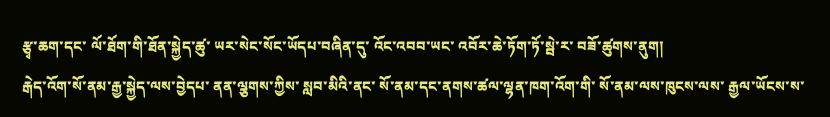རྩྭ་ཆག་དང་ ལོ་ཐོག་གི་ཐོན་སྐྱེད་ཚུ་ ཡར་སེང་སོང་ཡོདཔ་བཞིན་དུ་ འོང་འབབ་ཡང་ འབོར་ཆེ་ཏོག་ཏོ་སྦེ་ར་ བཟོ་ཚུགས་ནུག།
རྒེད་འོག་སོ་ནམ་རྒྱ་སྐྱེད་ལས་བྱེདཔ་ ནན་ལྕགས་ཀྱིས་ སླབ་མིའི་ནང་ སོ་ནམ་དང་ནགས་ཚལ་ལྷན་ཁག་འོག་གི་ སོ་ནམ་ལས་ཁུངས་ལས་ རྒྱལ་ཡོངས་ས་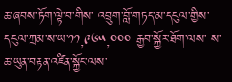ཆ་ཞབས་ཏོག་ལྟེ་བ་གིས་ འབྲུག་བློ་གཏད་མ་དངུལ་གྱིས་ དངུལ་ཀྲམ་ས་ཡ་༡༡,༩༦༥,༠༠༠ རྒྱབ་སྐྱོར་ཐོག་ལས་ ས་ཆ་ཡུན་བརྟན་འཛིན་སྐྱོང་ལས་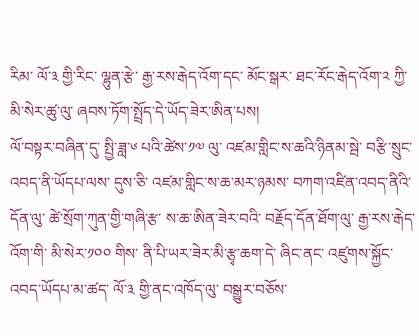རིམ་ ལོ་༣ གྱི་རིང་ ལྷུན་རྩེ་ རྒྱ་རས་རྒེད་འོག་དང་ མོང་སྒར་ ཐང་རོང་རྒེད་འོག་༢ ཀྱི་ མི་སེར་ཚུ་ལུ་ ཞབས་ཏོག་སྤྲོད་དེ་ཡོད་ཟེར་ཨིན་པས།
ལོ་བསྟར་བཞིན་དུ་ སྤྱི་ཟླ་༦ པའི་ཚེས་༡༧ ལུ་ འཛམ་གླིང་ས་ཆའི་ཉིནམ་སྦེ་ བརྩི་སྲུང་འབད་ནི་ཡོདཔ་ལས་ དུས་ཅི་ འཛམ་གླིང་ས་ཆ་མར་ཉམས་ བཀག་འཛིན་འབད་ནིའི་དོན་ལུ་ ཚེ་སྲོག་ཀུན་གྱི་གཞི་རྩ་ ས་ཆ་ཨིན་ཟེར་བའི་ བརྗོད་དོན་ཐོག་ལུ་ རྒྱ་རས་རྒེད་འོག་གི་ མི་སེར་༡༠༠ གིས་ ནི་པི་ཡར་ཟེར་མི་རྩྭ་ཆག་དེ་ ཞིང་ནང་ འཛུགས་སྐྱོང་འབད་ཡོདཔ་མ་ཚད་ ལོ་༣ གྱི་ནང་འཁོད་ལུ་ བསྒྱུར་བཅོས་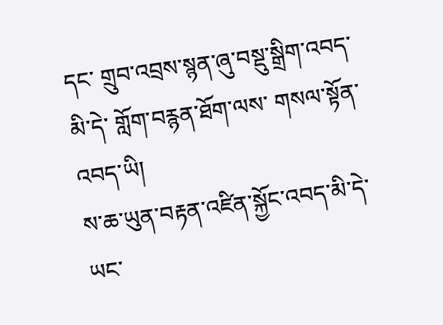དང་ གྲུབ་འབྲས་སྙན་ཞུ་བསྡུ་སྒྲིག་འབད་མི་དེ་ གློག་བརྙན་ཐོག་ལས་ གསལ་སྟོན་འབད་ཡི།
ས་ཆ་ཡུན་བརྟན་འཛིན་སྐྱོང་འབད་མི་དེ་ཡང་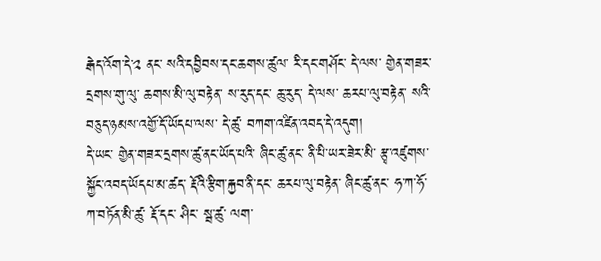རྒེད་འོག་དེ་༢ ནང་ སའི་དབྱིབས་དང་ཆགས་ཚུལ་ རི་དང་གཤོང་ དེ་ལས་ གྱེན་གཟར་དྲགས་གུ་ལུ་ ཆགས་མི་ལུ་བརྟེན་ ས་རུད་དང་ ཆུ་རུད་ དེ་ལས་ ཆརཔ་ལུ་བརྟེན་ སའི་བཅུད་ཉམས་འགྱོ་དོ་ཡོདཔ་ལས་ དེ་ཚུ་ བཀག་འཛིན་འབད་དེ་འདུག།
དེ་ཡང་ གྱེན་གཟར་དྲགས་ཚུ་ནང་ཡོད་པའི་ ཞིང་ཚུ་ནང་ ནི་པི་ཡར་ཟེར་མི་ རྩྭ་འཛུགས་སྐྱོང་འབད་ཡོདཔ་མ་ཚད་ རྡོའི་རྩིག་རྐྱབ་ནི་དང་ ཆརཔ་ལུ་བརྟེན་ ཞིང་ཚུ་ནང་ ཧ་ཀ་ཧོ་ཀ་བཏོན་མི་ཚུ་ རྡོ་དང་ ཤིང་ སྦ་ཚུ་ ལག་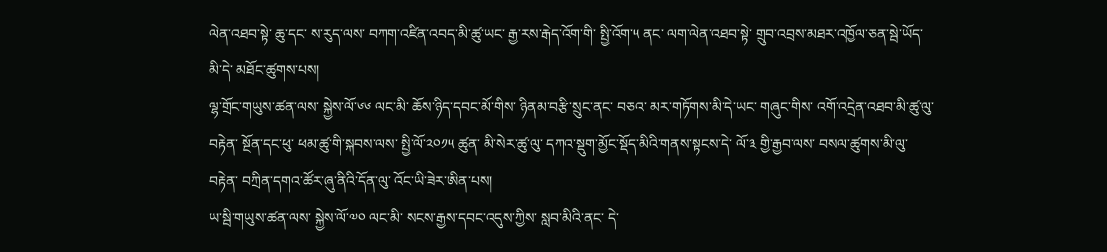ལེན་འཐབ་སྟེ་ ཆུ་དང་ ས་རུད་ལས་ བཀག་འཛིན་འབད་མི་ཚུ་ཡང་ རྒྱ་རས་རྒེད་འོག་གི་ སྤྱི་འོག་༥ ནང་ ལག་ལེན་འཐབ་སྟེ་ གྲུབ་འབྲས་མཐར་འཁྱོལ་ཅན་སྦེ་ཡོད་མི་དེ་ མཐོང་ཚུགས་པས།
ལྷ་གྲོང་གཡུས་ཚན་ལས་ སྐྱེས་ལོ་༦༦ ལང་མི་ ཆོས་ཉིད་དབང་མོ་གིས་ ཉིནམ་བརྩི་སྲུང་ནང་ བཅའ་ མར་གཏོགས་མི་དེ་ཡང་ གཞུང་གིས་ འགོ་འདྲེན་འཐབ་མི་ཚུ་ལུ་བརྟེན་ སྔོན་དང་ཕུ་ ཕམ་ཚུ་གི་སྐབས་ལས་ སྤྱི་ལོ་༢༠༡༥ ཚུན་ མི་སེར་ཚུ་ལུ་ དཀའ་སྡུག་མྱོང་སྡོད་མིའི་གནས་སྟངས་དེ་ ལོ་༣ གྱི་རྒྱབ་ལས་ བསལ་ཚུགས་མི་ལུ་བརྟེན་ བཀྲིན་དགའ་ཚོར་ཞུ་ནིའི་དོན་ལུ་ འོང་ཡི་ཟེར་ཨིན་པས།
ཡ་སྦི་གཡུས་ཚན་ལས་ སྐྱེས་ལོ་༧༠ ལང་མི་ སངས་རྒྱས་དབང་འདུས་ཀྱིས་ སླབ་མིའི་ནང་ དེ་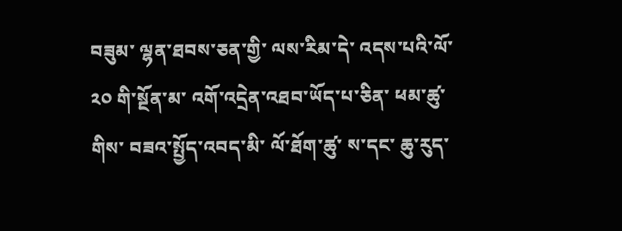བཟུམ་ ལྷན་ཐབས་ཅན་གྱི་ ལས་རིམ་དེ་ འདས་པའི་ལོ་༢༠ གི་སྔོན་མ་ འགོ་འདྲེན་འཐབ་ཡོད་པ་ཅིན་ ཕམ་ཚུ་གིས་ བཟའ་སྤྱོད་འབད་མི་ ལོ་ཐོག་ཚུ་ ས་དང་ ཆུ་རུད་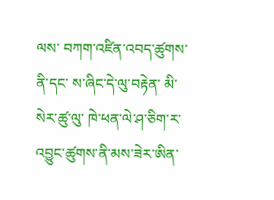ལས་ བཀག་འཛིན་འབད་ཚུགས་ནི་དང་ ས་ཞིང་དེ་ལུ་བརྟེན་ མི་སེར་ཚུ་ལུ་ ཁེ་ཕན་ལེ་ཤ་ཅིག་ར་ འབྱུང་ཚུགས་ནི་མས་ཟེར་ཨིན་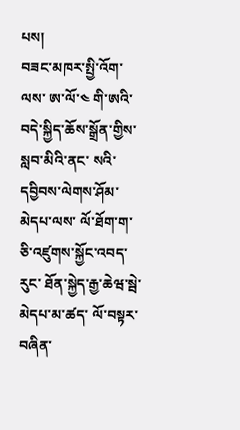པས།
བཟང་མཁར་སྤྱི་འོག་ལས་ ཨ་ལོ་༤ གི་ཨའི་ བདེ་སྐྱིད་ཆོས་སྒྲོན་གྱིས་ སླབ་མིའི་ནང་ སའི་དབྱིབས་ལེགས་ཤོམ་མེདཔ་ལས་ ལོ་ཐོག་ག་ཅི་འཛུགས་སྐྱོང་འབད་རུང་ ཐོན་སྐྱེད་རྒྱ་ཆེཝ་སྦེ་མེདཔ་མ་ཚད་ ལོ་བསྟར་བཞིན་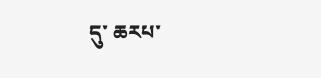དུ་ ཆརཔ་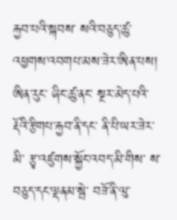རྐྱབ་པའི་སྐབས་ སའི་བཅུད་ཚུ་ འཕྱགས་འབགཔ་མས་ཟེར་ཨིན་པས།
ཨིན་རུང་ ཞིང་ཚུ་ནང་ སྔར་མེད་པའི་ རྡོའི་རྩིགཔ་རྐྱབ་ནི་དང་ ནི་པི་ཡར་ཟེར་མི་ རྩྭ་འཛུགས་སྐྱོང་འབད་མི་གིས་ ས་བཅུད་དང་ལྡནམ་སྦེ་ བཟོ་ནི་ལུ་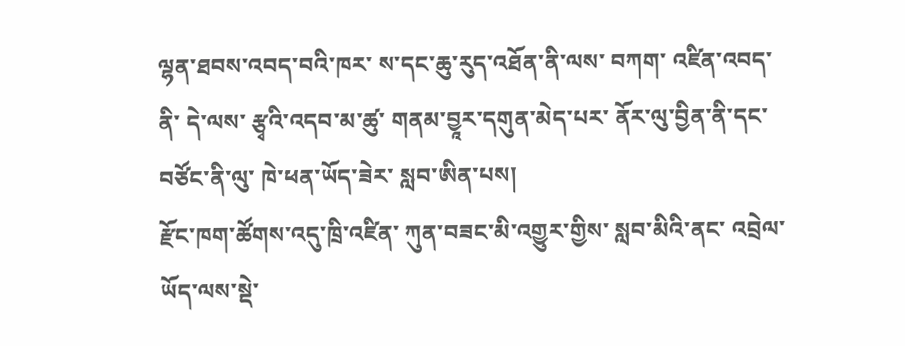ལྷན་ཐབས་འབད་བའི་ཁར་ ས་དང་ཆུ་རུད་འཐོན་ནི་ལས་ བཀག་ འཛིན་འབད་ནི་ དེ་ལས་ རྩྭའི་འདབ་མ་ཚུ་ གནམ་བྱཱར་དགུན་མེད་པར་ ནོར་ལུ་བྱིན་ནི་དང་ བཙོང་ནི་ལུ་ ཁེ་ཕན་ཡོད་ཟེར་ སླབ་ཨིན་པས།
རྫོང་ཁག་ཚོགས་འདུ་ཁྲི་འཛིན་ ཀུན་བཟང་མི་འགྱུར་གྱིས་ སླབ་མིའི་ནང་ འབྲེལ་ཡོད་ལས་སྡེ་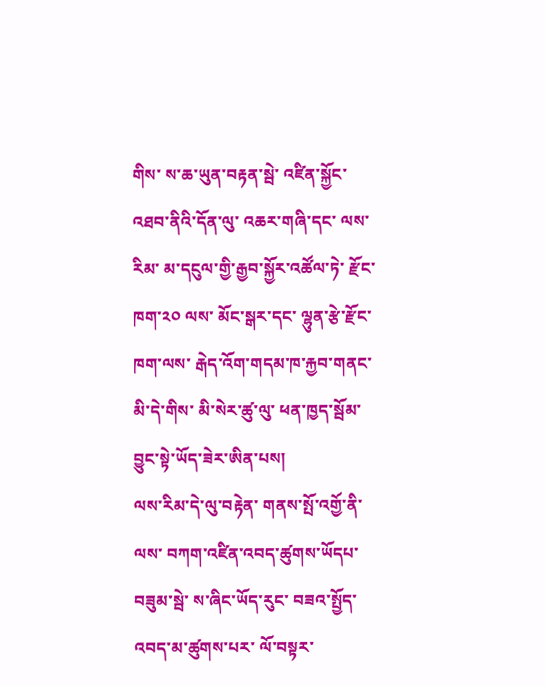གིས་ ས་ཆ་ཡུན་བརྟན་སྦེ་ འཛིན་སྐྱོང་འཐབ་ནིའི་དོན་ལུ་ འཆར་གཞི་དང་ ལས་རིམ་ མ་དངུལ་གྱི་རྒྱབ་སྐྱོར་འཚོལ་ཏེ་ རྫོང་ཁག་༢༠ ལས་ མོང་སྒར་དང་ ལྷུན་རྩེ་རྫོང་ཁག་ལས་ རྒེད་འོག་གདམ་ཁ་རྐྱབ་གནང་མི་དེ་གིས་ མི་སེར་ཚུ་ལུ་ ཕན་ཁྱད་སྦོམ་བྱུང་སྟེ་ཡོད་ཟེར་ཨིན་པས།
ལས་རིམ་དེ་ལུ་བརྟེན་ གནས་སྤོ་འགྱོ་ནི་ལས་ བཀག་འཛིན་འབད་ཚུགས་ཡོདཔ་བཟུམ་སྦེ་ ས་ཞིང་ཡོད་རུང་ བཟའ་སྤྱོད་འབད་མ་ཚུགས་པར་ ལོ་བསྟར་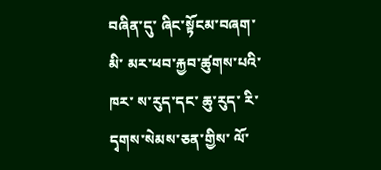བཞིན་དུ་ ཞིང་སྟོངམ་བཞག་མི་ མར་ཕབ་རྐྱབ་ཚུགས་པའི་ཁར་ ས་རུད་དང་ ཆུ་རུད་ རི་དྭགས་སེམས་ཅན་གྱིས་ ལོ་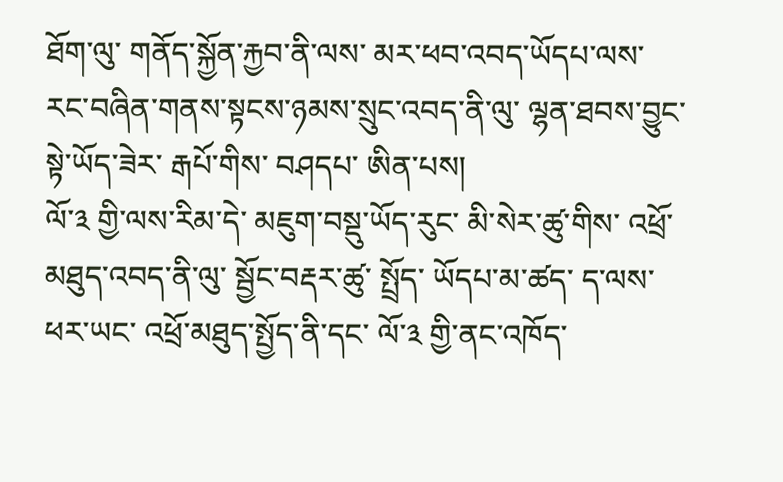ཐོག་ལུ་ གནོད་སྐྱོན་རྐྱབ་ནི་ལས་ མར་ཕབ་འབད་ཡོདཔ་ལས་ རང་བཞིན་གནས་སྟངས་ཉམས་སྲུང་འབད་ནི་ལུ་ ལྷན་ཐབས་བྱུང་སྟེ་ཡོད་ཟེར་ རྒཔོ་གིས་ བཤདཔ་ ཨིན་པས།
ལོ་༣ གྱི་ལས་རིམ་དེ་ མཇུག་བསྡུ་ཡོད་རུང་ མི་སེར་ཚུ་གིས་ འཕྲོ་མཐུད་འབད་ནི་ལུ་ སྦྱོང་བརྡར་ཚུ་ སྤྲོད་ ཡོདཔ་མ་ཚད་ ད་ལས་ཕར་ཡང་ འཕྲོ་མཐུད་སྤྱོད་ནི་དང་ ལོ་༣ གྱི་ནང་འཁོད་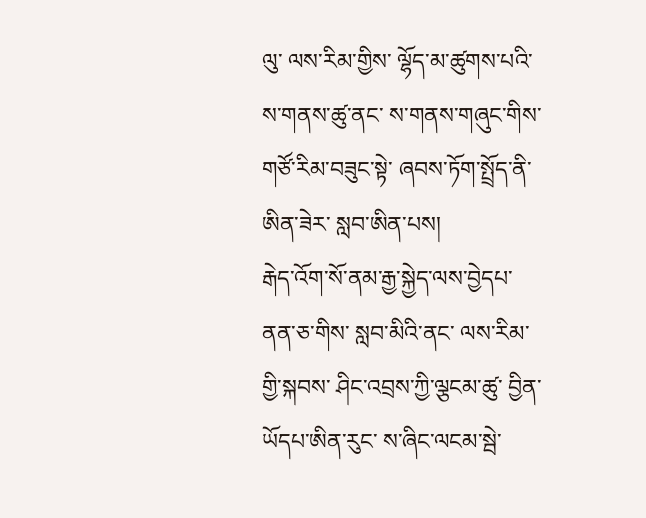ལུ་ ལས་རིམ་གྱིས་ ལྷོད་མ་ཚུགས་པའི་ ས་གནས་ཚུ་ནང་ ས་གནས་གཞུང་གིས་ གཙོ་རིམ་བཟུང་སྟེ་ ཞབས་ཏོག་སྤྲོད་ནི་ཨིན་ཟེར་ སླབ་ཨིན་པས།
རྒེད་འོག་སོ་ནམ་རྒྱ་སྐྱེད་ལས་བྱེདཔ་ ནན་ཅ་གིས་ སླབ་མིའི་ནང་ ལས་རིམ་གྱི་སྐབས་ ཤིང་འབྲས་ཀྱི་ལྕངམ་ཚུ་ བྱིན་ཡོདཔ་ཨིན་རུང་ ས་ཞིང་ལངམ་སྦེ་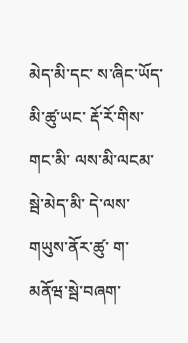མེད་མི་དང་ ས་ཞིང་ཡོད་མི་ཚུ་ཡང་ རྡོ་རོ་གིས་གང་མི་ ལས་མི་ལངམ་སྦེ་མེད་མི་ དེ་ལས་ གཡུས་ནོར་ཚུ་ ག་མནོཝ་སྦེ་བཞག་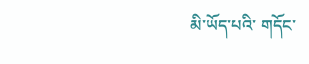མི་ཡོད་པའི་ གདོང་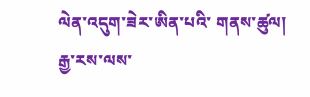ལེན་འདུག་ཟེར་ཨིན་པའི་ གནས་ཚུལ།
རྒྱ་རས་ལས་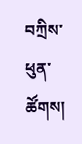བཀྲིས་ཕུན་ཚོགས།